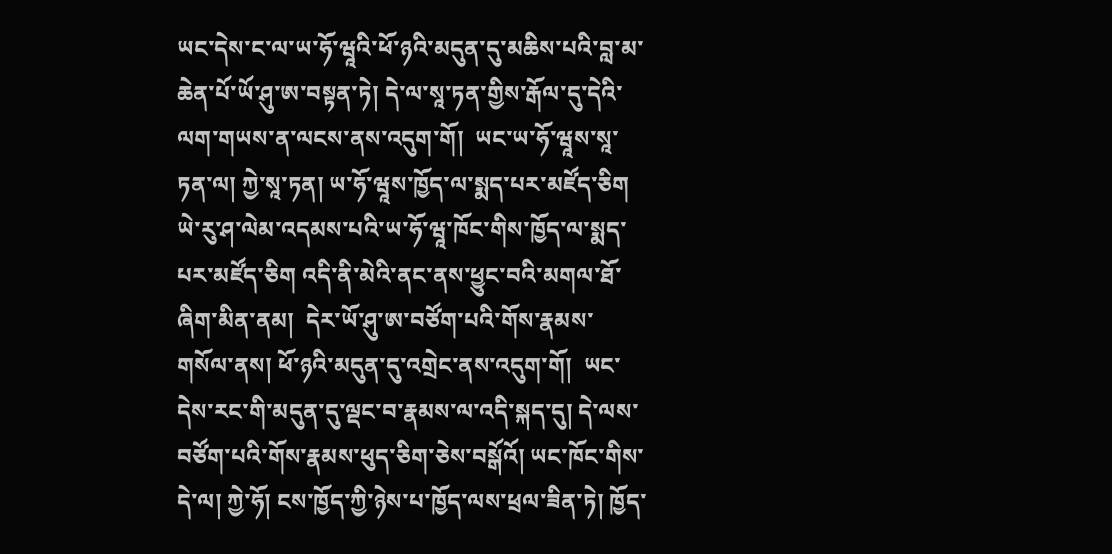ཡང་དེས་ང་ལ་ཡ་ཧོ་ཝཱའི་ཕོ་ཉའི་མདུན་དུ་མཆིས་པའི་བླ་མ་ཆེན་པོ་ཡོ་ཤུ་ཨ་བསྟན་ཏེ། དེ་ལ་སཱ་ཏན་གྱིས་རྒོལ་དུ་དེའི་ལག་གཡས་ན་ལངས་ནས་འདུག་གོ།  ཡང་ཡ་ཧོ་ཝཱས་སཱ་ཏན་ལ། ཀྱེ་སཱ་ཏན། ཡ་ཧོ་ཝཱས་ཁྱོད་ལ་སྨད་པར་མཛོད་ཅིག ཡེ་རུ་ཤ་ལེམ་འདམས་པའི་ཡ་ཧོ་ཝཱ་ཁོང་གིས་ཁྱོད་ལ་སྨད་པར་མཛོད་ཅིག འདི་ནི་མེའི་ནང་ནས་ཕྱུང་བའི་མགལ་ཐོ་ཞིག་མིན་ནམ།  དེར་ཡོ་ཤུ་ཨ་བཙོག་པའི་གོས་རྣམས་གསོལ་ནས། ཕོ་ཉའི་མདུན་དུ་འགྲེང་ནས་འདུག་གོ།  ཡང་དེས་རང་གི་མདུན་དུ་ལྡང་བ་རྣམས་ལ་འདི་སྐད་དུ། དེ་ལས་བཙོག་པའི་གོས་རྣམས་ཕུད་ཅིག་ཅེས་བསྒོའོ། ཡང་ཁོང་གིས་དེ་ལ། ཀྱེ་ཧོ། ངས་ཁྱོད་ཀྱི་ཉེས་པ་ཁྱོད་ལས་ཕྲལ་ཟིན་ཏེ། ཁྱོད་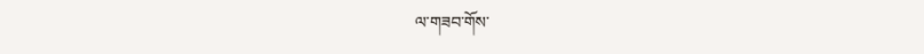ལ་གཟབ་གོས་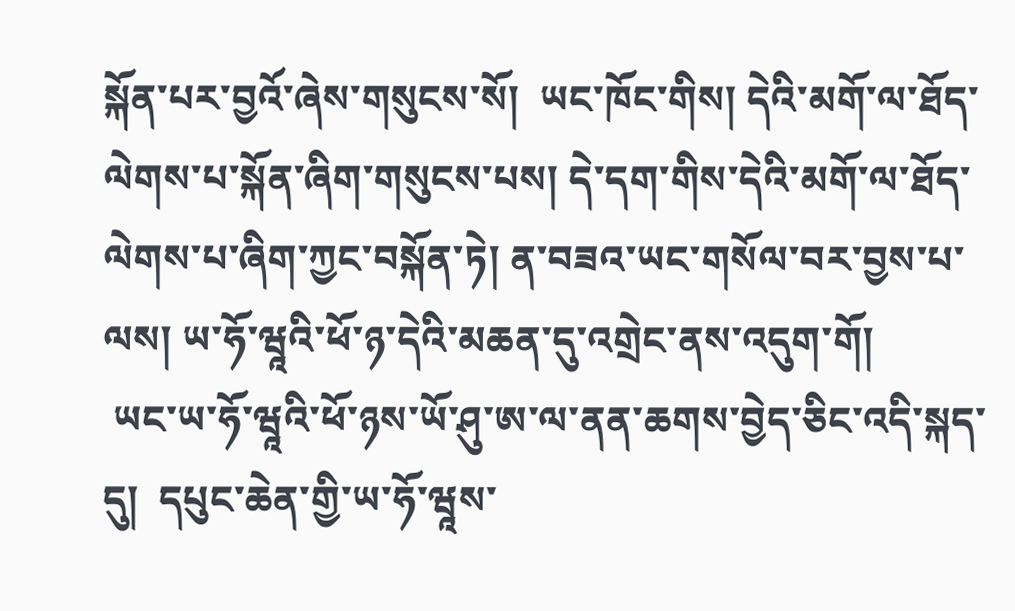སྐོན་པར་བྱའོ་ཞེས་གསུངས་སོ།  ཡང་ཁོང་གིས། དེའི་མགོ་ལ་ཐོད་ལེགས་པ་སྐོན་ཞིག་གསུངས་པས། དེ་དག་གིས་དེའི་མགོ་ལ་ཐོད་ལེགས་པ་ཞིག་ཀྱང་བསྐོན་ཏེ། ན་བཟའ་ཡང་གསོལ་བར་བྱས་པ་ལས། ཡ་ཧོ་ཝཱའི་ཕོ་ཉ་དེའི་མཆན་དུ་འགྲེང་ནས་འདུག་གོ།
 ཡང་ཡ་ཧོ་ཝཱའི་ཕོ་ཉས་ཡོ་ཤུ་ཨ་ལ་ནན་ཆགས་བྱེད་ཅིང་འདི་སྐད་དུ།  དཔུང་ཆེན་གྱི་ཡ་ཧོ་ཝཱས་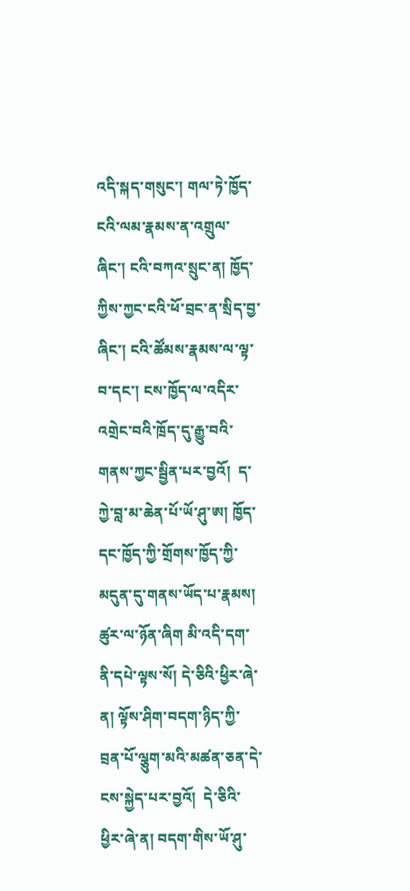འདི་སྐད་གསུང་། གལ་ཏེ་ཁྱོད་ངའི་ལམ་རྣམས་ན་འགྲུལ་ཞིང་། ངའི་བཀའ་སྲུང་ན། ཁྱོད་ཀྱིས་ཀྱང་ངའི་ཕོ་བྲང་ན་སྲིད་བྱ་ཞིང་། ངའི་ཚོམས་རྣམས་ལ་ལྟ་བ་དང་། ངས་ཁྱོད་ལ་འདིར་འགྲེང་བའི་ཁྲོད་དུ་རྒྱུ་བའི་གནས་ཀྱང་སྦྱིན་པར་བྱའོ།  ད་ཀྱེ་བླ་མ་ཆེན་པོ་ཡོ་ཤུ་ཨ། ཁྱོད་དང་ཁྱོད་ཀྱི་གྲོགས་ཁྱོད་ཀྱི་མདུན་དུ་གནས་ཡོད་པ་རྣམས། ཚུར་ལ་ཉོན་ཞིག མི་འདི་དག་ནི་དཔེ་ལྟས་སོ། དེ་ཅིའི་ཕྱིར་ཞེ་ན། ལྟོས་ཤིག་བདག་ཉིད་ཀྱི་བྲན་པོ་ལྕུག་མའི་མཚན་ཅན་དེ་ངས་སྐྱེད་པར་བྱའོ།  དེ་ཅིའི་ཕྱིར་ཞེ་ན། བདག་གིས་ཡོ་ཤུ་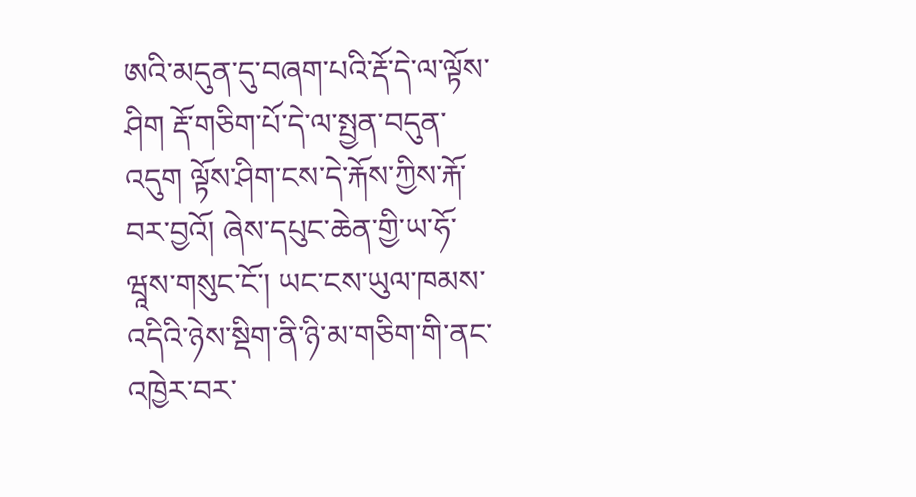ཨའི་མདུན་དུ་བཞག་པའི་རྡོ་དེ་ལ་ལྟོས་ཤིག རྡོ་གཅིག་པོ་དེ་ལ་སྤྱན་བདུན་འདུག ལྟོས་ཤིག་ངས་དེ་རྐོས་ཀྱིས་རྐོ་བར་བྱའོ། ཞེས་དཔུང་ཆེན་གྱི་ཡ་ཧོ་ཝཱས་གསུང་ངོ་། ཡང་ངས་ཡུལ་ཁམས་འདིའི་ཉེས་སྡིག་ནི་ཉི་མ་གཅིག་གི་ནང་འཁྱེར་བར་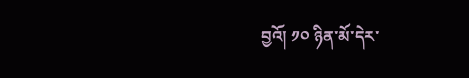བྱའོ། ༡༠ ཉིན་མོ་དེར་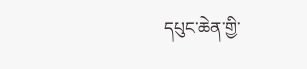དཔུང་ཆེན་གྱི་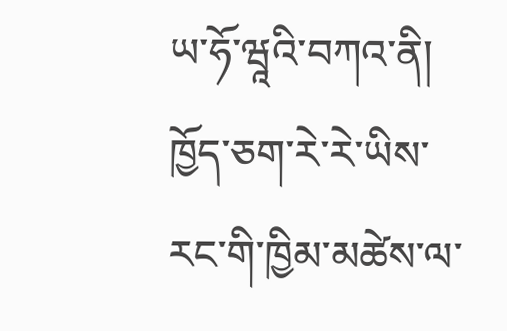ཡ་ཧོ་ཝཱའི་བཀའ་ནི། ཁྱོད་ཅག་རེ་རེ་ཡིས་རང་གི་ཁྱིམ་མཚེས་ལ་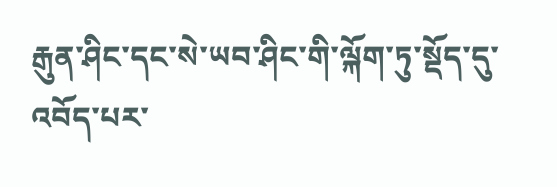རྒུན་ཤིང་དང་སེ་ཡབ་ཤིང་གི་ལྐོག་ཏུ་སྡོད་དུ་འབོད་པར་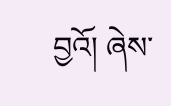བྱའོ། ཞེས་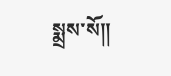སྨྲས་སོ༎